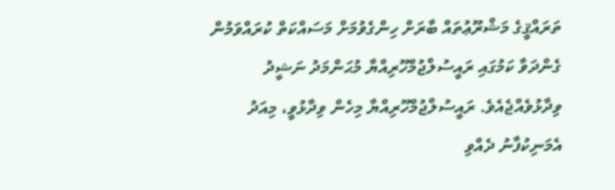ތަރައްޤީގެ މަޝްރޫޢުތައް ބާރަށް ހިންގެވުމަށް މަސައްކަތް ކުރައްވަމުން ގެންދަވާ ކަމުގައި ރައީސުލްޖުމްހޫރިއްޔާ މުޙަންމަދު ނަޝީދު ވިދާޅުވެއްޖެއެވެ. ރައީސުލްޖުމްހޫރިއްޔާ މިހެން ވިދާޅުވީ، މިއަދު އެމަނިކުފާނު ދެއްވި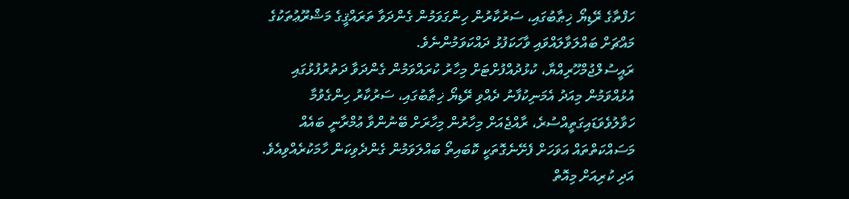ހަފްތާގެ ރޭޑިޔޯ ޚިޠާބުގައި، ސަރުކާރުން ހިންގަވަމުން ގެންދަވާ ތަރައްޤީގެ މަޝްރޫޢުތަކުގެ މައްޗަށް ބައްލަވާލައްވައި ވާހަކަފުޅު ދައްކަވަމުންނެވެ.
ރައީސުލްޖުމްހޫރިއްޔާ، ކުޅުދުއްފުށްޓަށް މިހާރު ކުރައްވަމުން ގެންދަވާ ދަތުރުފުޅުގައި އުޅުއްވަމުން މިއަދު އެމަނިކުފާނު ދެއްވި ރޭޑިޔޯ ޚިޠާބުގައި، ސަރުކާރު ހިންގެވުމާ ހަވާލުވެވަޑައިގަތީއްސުރެ، ރާއްޖެއަށް މިހާރުން މިހާރަށް ބޭނުންވާ ޢުމްރާނީ ބައެއް މަސައްކަތްތައް އަވަހަށް ފެށޭނެގޮތަކީ ކޮބައިތޯ ބައްލަވަމުން ގެންދެވިކަން ހާމަކުރެއްވިއެވެ. އަދި ކުރިއަށް މިއޮތް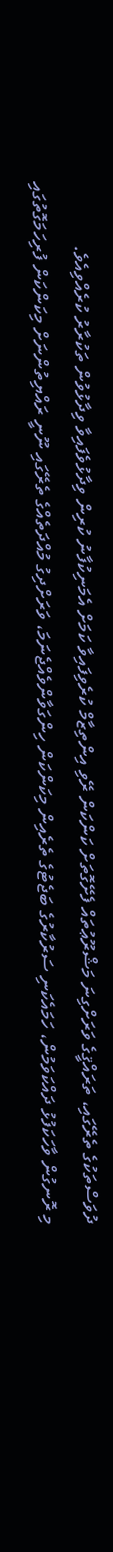ދުވަސްތަކުގެ ތެރޭގައި، ތަރައްޤީގެ ވަރަށްގިނަ މަޝްރޫޢުތައް ފެށޭގޮތަށް ކަންކަން ރޭވި އިންތިޒާމް ކުރެވިފައިވާ ކަމަށް އެމަނިކުފާނު ކުރިން ވިދާޅުވެފައިވާ ވިދާޅުވުން ތަކުރާރު ކުރެއްވިއެވެ.
މި ރޮނގުން ވާހަކަފުޅު ދައްކަވަމުން، ހަމައެކަނި ސަރުކާރުގެ ބަޖެޓުގެ ތެރެއިން މިކަންކަން ހިންގަވާންވެއްޖެނަމަ، ވަރަށްދިގު މުއްދަތެއްގެ ތެރޭގައި ނޫނީ ރައްޔިތުންނަށް މިކަންކަން ފުރިހަމަގޮތުގައި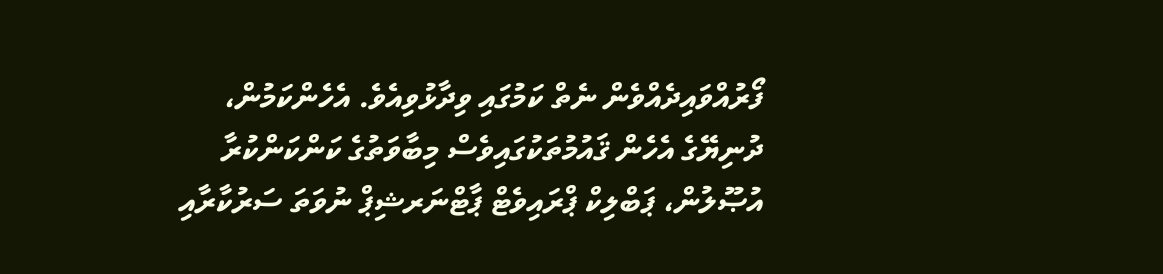ފޯރުއްވައިދެއްވެން ނެތް ކަމުގައި ވިދާޅުވިއެވެ. އެހެންކަމުން، ދުނިޔޭގެ އެހެން ޤައުމުތަކުގައިވެސް މިބާވަތުގެ ކަންކަންކުރާ އުޞޫލުން، ޕަބްލިކް ޕްރައިވެޓް ޕާޓްނަރޝިޕް ނުވަތަ ސަރުކާރާއި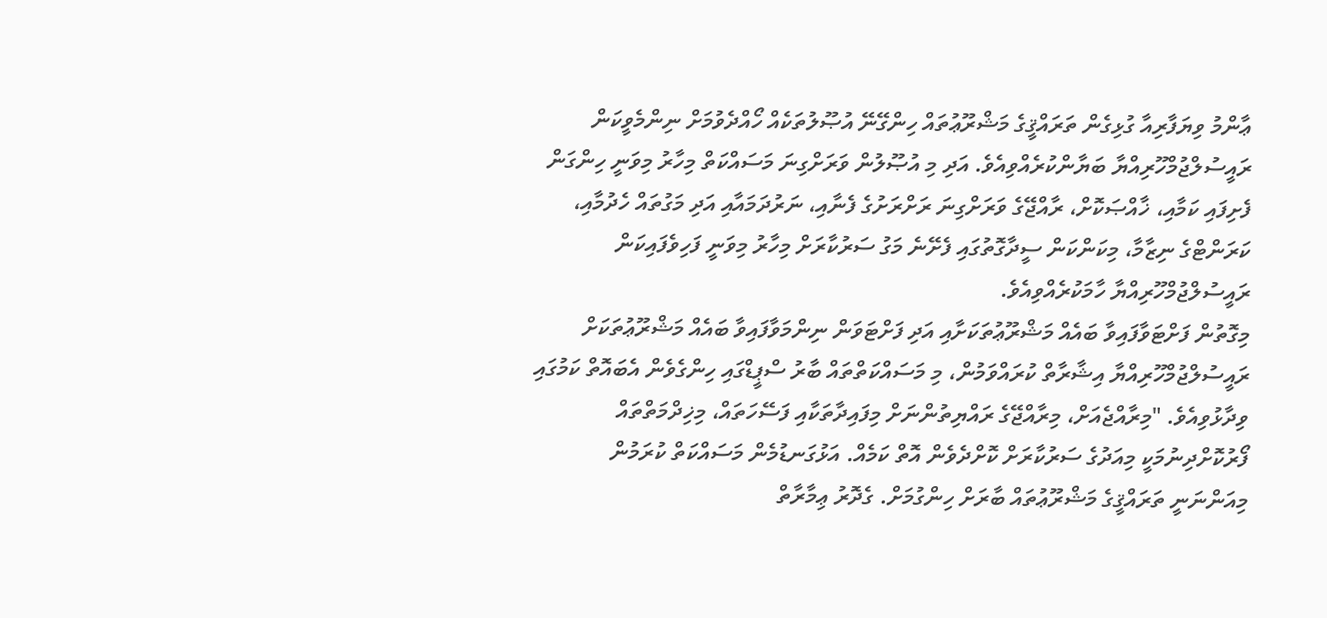ޢާންމު ވިޔަފާރިއާ ގުޅިގެން ތަރައްޤީގެ މަޝްރޫޢުތައް ހިންގޭނޭ އުޞޫލުތަކެއް ހޯއްދެވުމަށް ނިންމެވީކަން ރައީސުލްޖުމްހޫރިއްޔާ ބަޔާންކުރެއްވިއެވެ. އަދި މި އުޞޫލުން ވަރަށްގިނަ މަސައްކަތް މިހާރު މިވަނީ ހިންގަން ފެށިފައި ކަމާއި، ޚާއްޞަކޮށް، ރާއްޖޭގެ ވަރަށްގިނަ ރަށްރަށުގެ ފެނާއި، ނަރުދަމައާއި އަދި މަގުތައް ހެދުމާއި، ކަރަންޓްގެ ނިޒާމާ، މިކަންކަން ސީދާގޮތުގައި ފެށޭނެ މަގު ސަރުކާރަށް މިހާރު މިވަނީ ފަހިވެފައިކަން ރައީސުލްޖުމްހޫރިއްޔާ ހާމަކުރެއްވިއެވެ.
މިގޮތުން ފަށްޓަވާފައިވާ ބައެއް މަޝްރޫޢުތަކަށާއި އަދި ފަށްޓަވަން ނިންމަވާފައިވާ ބައެއް މަޝްރޫޢުތަކަށް ރައީސުލްޖުމްހޫރިއްޔާ އިޝާރާތް ކުރައްވަމުން، މި މަސައްކަތްތައް ބާރު ސްޕީޑްގައި ހިންގެވެން އެބައޮތް ކަމުގައި ވިދާޅުވިއެވެ. "މިރާއްޖެއަށް، މިރާއްޖޭގެ ރައްޔިތުންނަށް މިފައިދާތަކާއި ފަސޭހަތައް، މިޚިދްމަތްތައް ފޯރުކޮށްދިނުމަކީ މިއަދުގެ ސަރުކާރަށް ކޮށްދެވެން އޮތް ކަމެއް. އަޅުގަނޑުމެން މަސައްކަތް ކުރަމުން މިއަންނަނީ ތަރައްޤީގެ މަޝްރޫޢުތައް ބާރަށް ހިންގުމަށް. ގެދޮރު ޢިމާރާތް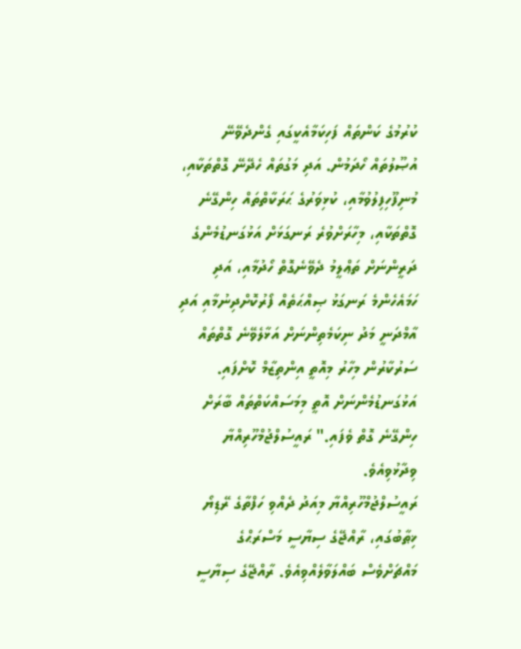ކުރުމުގެ ކަންތައް ފަހިކަމާއެކީގައި ގެންދެވޭނޭ އުޞޫލުތައް ހޯދަމުން. އަދި މަގުތައް ހެދޭނޭ ގޮތްތަކާއި، މުނިފޫހިފިލުވުމާއި، ކުޅިވަރުގެ ޙަރަކާތްތައް ހިންގޭނެ ގޮތްތަކާއި، މިހާރަށްވުރެ ރަނގަޅަށް އަޅުގަނޑުމެންގެ ދަރީންނަށް ތަޢްލީމު ދެވޭނެގޮތް ހޯދުމާއި، އަދި ހަމައެހެންމެ ރަނގަޅު ޞިއްޙަތެއް ފޯރުކޮށްދިނުމާއި އަދި އާމްދަނީ މަދު ނިކަމެތިންނަށް އަޅާލެވޭނެ ގޮތްތައް ސަރުކާރުން މިހާރު މިއޮތީ އިންތިޒާމް ކޮށްފައި. އަޅުގަނޑުމެންނަށް އޮތީ މިމަސައްކަތްތައް ބާރަށް ހިންގޭނެ ގޮތް ވެފައި." ރައީސުލްޖުމްހޫރިއްޔާ ވިދާޅުވިއެވެ.
ރައީސުލްޖުމްހޫރިއްޔާ މިއަދު ދެއްވި ހަފްތާގެ ރޭޑިޔޯ ޚިޠާބުގައި، ރާއްޖޭގެ ސިޔާސީ މަސްރަޙްގެ މައްޗަށްވެސް ބައްލަވާލެއްވިއެވެ. ރާއްޖޭގެ ސިޔާސީ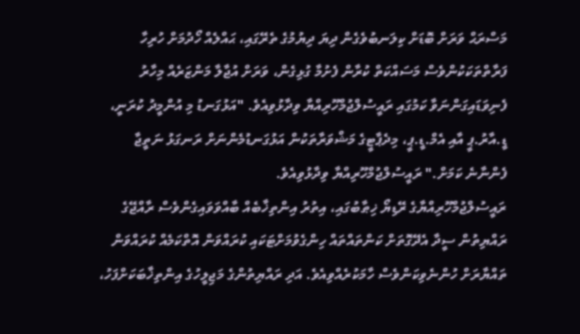މަސްރަޙް ވަރަށް ބޮޑަށް ކިލަނބުވެގެން ދިޔަ ދިޔުމުގެ ތެރޭގައި، ޙައްލެއް ހޯދުމަށް ހުރިހާ ފަރާތްތަކަކުންވެސް މަސައްކަތް ކުރާން ފެށުމާ ގުޅިގެން، ވަރަށް އުޖާލާ މަންޒަރެއް މިހާރު ފެނިވަޑައިގަންނަވާ ކަމުގައި ރައީސުލްޖުމްހޫރިއްޔާ ވިދާޅުވިއެވެ. "އަޅުގަނޑު މި އުންމީދު ކުރަނީ، ޑީ.އާރު.ޕީ އާއި އެމް.ޑީ.ޕީ، މިދެޕާޓީގެ މަޝްވަރާތަކުން އަޅުގަނޑުމެންނަށް ރަނގަޅު ނަތީޖާ ފެންނާނެ ކަމަށް." ރައީސުލްޖުމްހޫރިއްޔާ ވިދާޅުވިއެވެ.
ރައީސުލްޖުމްހޫރިއްޔާގެ ރޭޑިޔޯ ޚިޠާބުގައި، އިތުރު އިންތިޚާބެއް ބާއްވަވައިގެންވެސް ރާއްޖޭގެ ރައްޔިތުން ސީދާ އެދޭގޮތަށް ކަންތައްތައް ހިންގެވުމަށްޓަކައި ކުރައްވަން އޮތްކަމެއް ކުރައްވަން ތައްޔާރަށް ހުންނެވިކަންވެސް ހާމަކުރެއްވިއެވެ. އަދި ރައްޔިތުންގެ މަޖިލީހުގެ އިންތިޚާބަކަށްފަހު،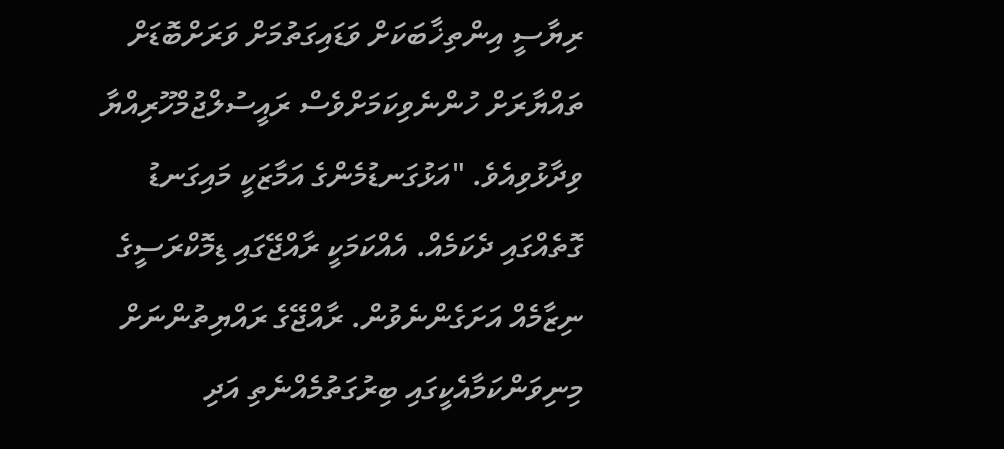ރިޔާސީ އިންތިޚާބަކަށް ވަޑައިގަތުމަށް ވަރަށްބޮޑަށް ތައްޔާރަށް ހުންނެވިކަމަށްވެސް ރައީސުލްޖުމްހޫރިއްޔާ ވިދާޅުވިއެވެ. "އަޅުގަނޑުމެންގެ އަމާޒަކީ މައިގަނޑު ގޮތެއްގައި ދެކަމެއް. އެއްކަމަކީ ރާއްޖޭގައި ޑިމޮކްރަސީގެ ނިޒާމެއް އަށަގެންނެވުން. ރާއްޖޭގެ ރައްޔިތުންނަށް މިނިވަންކަމާއެކީގައި ބިރުގަތުމެއްނެތި އަދި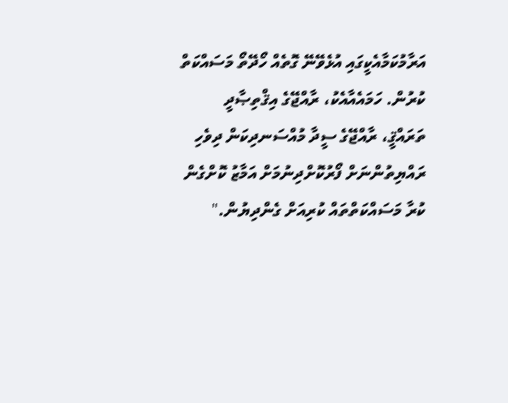އަރާމުކަމާއެކީގައި އުޅެވޭނޭ ގޮތެއް ހޯދޭތޯ މަސައްކަތް ކުރުން. ހަމައެއާއެކު، ރާއްޖޭގެ އިޤްތިޞާދީ ތަރައްޤީ، ރާއްޖޭގެ ސީދާ މުއްސަނދިކަން ދިވެހި ރައްޔިތުންނަށް ފޯރުކޮށްދިނުމަށް އަމާޒު ކޮށްގެން ކުރާ މަސައްކަތްތައް ކުރިއަށް ގެންދިޔުން."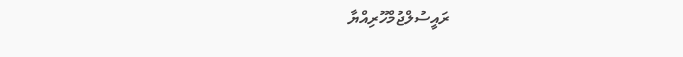ރައީސުލްޖުމްހޫރިއްޔާ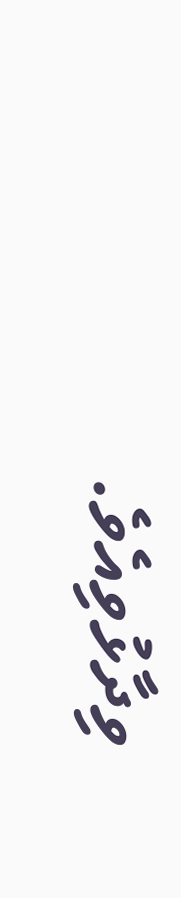ވިދާޅުވިއެވެ.